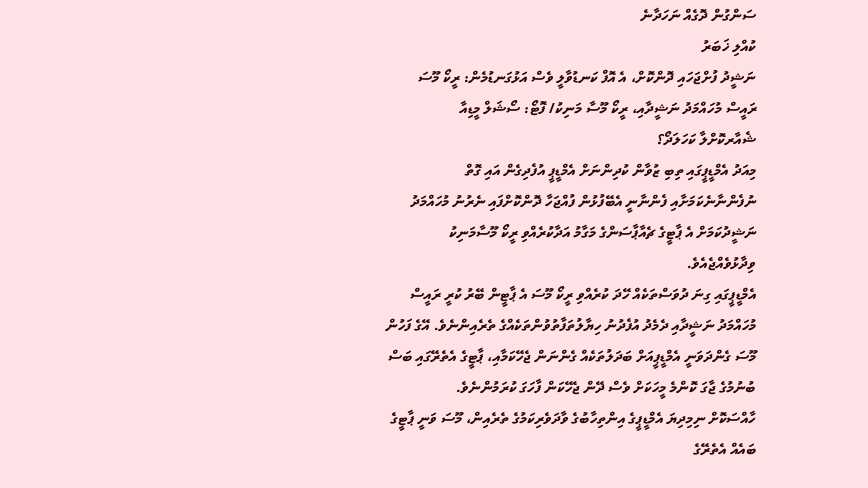ސަންގުން ދޮގެއް ނަހަދާނެ
ކުއްލި ޚަބަރު
ނަޝީދު ފުށްޖަހައި ދޮންކޮށް، އެ އޮފް ކަނޑުވާލީ ވެސް އަޅުގަނޑުމެން: ރީކޯ މޫސަ
ރައީސް މުހައްމަދު ނަޝީދާއި، ރީކޯ މޫސާ މަނިކު/ ފޮޓޯ: ސޯޝަލް މީޑިއާ
ޝެއާރކޮށްލާ ކަހަލަދޯ؟
މިއަދު އެމްޑީޕީގައި ތިބި ޒުވާން ކުދިންނަށް އެމްޑީޕީ އުފެދިގެން އައި ގޮތް ނުފެންނާނެކަމަށާއި ފެންނާނީ އެބޭފުޅުން ފުއްޖަހާ ދޮންކޮށްފައި ނެރުނު މުހައްމަދު ނަޝީދުކަމަށް އެ ޕާޓީގެ ޗެއާޕާސަންގެ މަގާމު އަދާކުރެއްވި ރީކޯ މޫސާމަނިކު ވިދާޅުވެއްޖެއެވެ.
އެމްޑީޕީގައި ގިނަ ދުވަސްތަކެއް ހޭދަ ކުރެއްވި ރީކޯ މޫސަ އެ ޕާޓީން ބޭރު ކުރީ ރައީސް މުހައްމަދު ނަޝީދާއި ދެމެދު އުފެދުނު ހިޔާލުތަފާތުވުންތަކެއްގެ ތެރެއިންނެވެ. އޭގެ ފަހުން މޫސަ ގެންދަވަނީ އެމްޑީޕީއަށް ބަދަލުތަކެއް ގެންނަން ޖެހޭކަމާއި، ޕާޓީގެ އެތެރޭގައި ބަސް ބުނުމުގެ ޖާގަ ކޮންމެ މީހަކަށް ވެސް ދޭން ޖެހޭކަން ފާހަގަ ކުރަމުންނެވެ.
ހާއްސަކޮށް ނިމިދިޔަ އެމްޑީޕީގެ އިންތިހާބުގެ ވާދަވެރިކަމުގެ ތެރެއިން، މޫސަ ވަނީ ޕާޓީގެ ބައެއް އެތެރޭގެ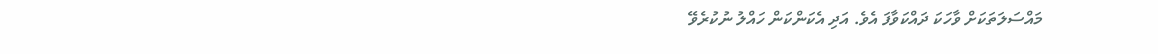މައްސަލަތަކަށް ވާހަކަ ދައްކަވާފަ އެވެ. އަދި އެކަންކަން ހައްލު ނުކުރެވޭ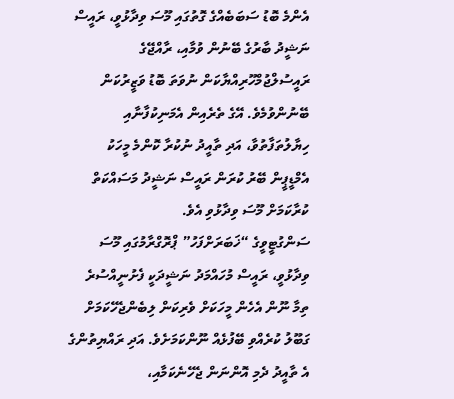އެންމެ ބޮޑު ސަބަބެއްގެ ގޮތުގައި މޫސަ ވިދާޅުވީ، ރައީސް ނަޝީދު ބާރުގެ ބޭނުން ވުމާއި، ރާއްޖޭގެ ރައީސުލްޖުމްހޫރިއްޔާކަން ނުވަތަ ބޮޑު ވަޒީރުކަން ބޭނުންވުމެވެ. އޭގެ ތެރެއިން އެމަނިކުފާނާއި ހިޔާލުތަފާތުވާ، އަދި ތާއީދު ނުކުރާ ކޮންމެ މީހަކު އެމްޑީޕީން ބޭރު ކުރަން ރައީސް ނަޝީދު މަސައްކަތް ކުރާކަމަށް މޫސަ ވިދާޅުވި އެވެ.
ސަންގުޓީވީގެ “ޚަބަރަށްފަހު” ޕްރޮގްރާމުގައި މޫސަ ވިދާޅުވީ، ރައީސް މުހައްމަދު ނަޝީދަކީ ފެށުނީއްސުރެ ތިމާ ނޫން އެހެން މީހަކަށް ވެރިކަން ލިބެންޖެހޭކަމަށް ގަބޫލު ކުރެއްވި ބޭފުޅެއް ނޫންކަމަށެވެ. އަދި ރައްޔިތުންގެ އެ ތާއީދު ދެމި އޮންނަން ޖެހޭނެކަމާއި،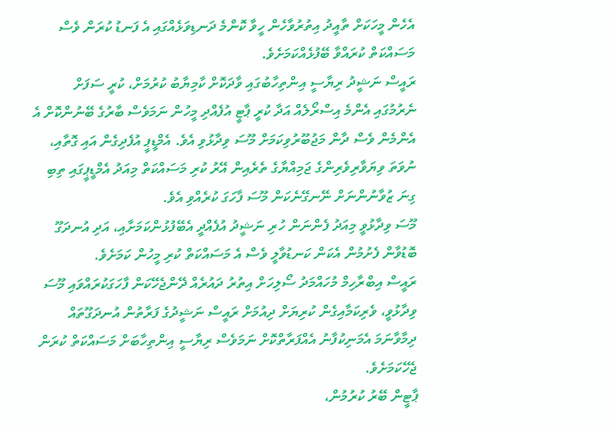އެހެން މީހަކަށް ތާއީދު އިތުރުވާހެން ހީވާ ކޮންމެ ދަނޑިވަޅެއްގައި އެ ފަނޑު ކުރަން ވެސް މަސައްކަތް ކުރައްވާ ބޭފުޅެއްކަމަށެވެ.
ރައީސް ނަޝީދު ރިޔާސީ އިންތިހާބުގައި ވާދަކޮށް ކާމިޔާބު ކުރުމަށް، ކުރީ ސަފަށް ނެރުމުގައި އެންމެ އިސްރޯލެއް އަދާ ކުރީ ޕާޓީ އުފެއްދި މީހުން ނަމަވެސް ބާރުގެ ބޭނުންކޮށް އެ އެންމެން ވެސް ދާން މަޖުބޫރުވިކަމަށް މޫސަ ވިދާޅުވި އެވެ. އެމްޑީޕީ އުފެދިގެން އައި ގޮތާއި، ނުވަތަ ވިޔަވާރިވެރިންގެ ޖަމިއްޔާގެ ތެރެއިން އޭރު ކުރި މަސައްކަތް މިއަދު އެމްޑީޕީގައި ތިބި ގިނަ ޒުވާނުންނަށް ނޭނގޭނެކަން މޫސަ ފާހަގަ ކުރެއްވި އެވެ.
މޫސަ ވިދާޅުވީ މިއަދު ފެންނަން ހުރި ނަޝީދު އުފެއްދީ އެބޭފުޅުންކަމަށާއި، އަދި އުނދަގޫ ބޮޑުވާން ފެށުމުން އެކަން ކަނޑުވާލީ ވެސް އެ މަސައްކަތް ކުރި މީހުން ކަމަށެވެ.
ރައީސް އިބްރާހިމް މުހައްމަދު ސޯލިހަށް އިތުރު ދައުރެއް ދޭންޖެހޭކަން ފާހަގަކުރައްވައި މޫސަ ވިދާޅުވީ، ވެރިކަމާއިގެން ކުރިޔަށް ދިއުމަށް ރައީސް ނަޝީދުގެ ފަރާތުން އުނދަގޫތައް ދިމާވާނަމަ އެމަނިކުފާނު އެއްފަރާތްކޮށް ނަމަވެސް ރިޔާސީ އިންތިހާބަށް މަސައްކަތް ކުރަން ޖެހޭކަމަށެވެ.
ޕާޓީން ބޭރު ކުރުމުން،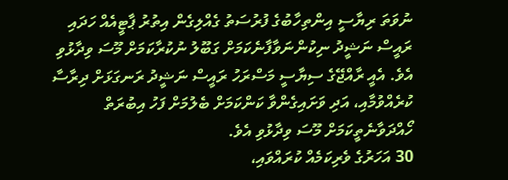ނުވަތަ ރިޔާސީ އިންތިހާބުގެ ފުރުސަތު ގެއްލިގެން އިތުރު ޕާޓީއެއް ހަދައި ރައީސް ނަޝީދު ނިކުންނަވާފާނެކަމަށް ގަބޫލު ނުކުރާކަމަށް މޫސަ ވިދާޅުވި އެވެ. އެއީ ރާއްޖޭގެ ސިޔާސީ މަސްރަހު ރައީސް ނަޝީދު ރަނގަޅަށް ދިރާސާ ކުރެއްވުމާއި، އަދި ވަށައިގެންވާ ކަންކަމަށް ބެލުމަށް ފަހު އިބުރަތް ހޯއްދަވާނެތީކަމަށް މޫސަ ވިދާޅުވި އެވެ.
30 އަހަރުގެ ވެރިކަމެއް ކުރައްވައި،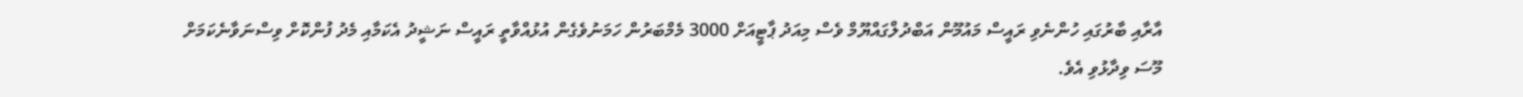އާރާއި ބާރުގައި ހުންނެވި ރައީސް މައުމޫން އަބްދުލްގައްޔޫމް ވެސް މިއަދު ޕާޓީއަށް 3000 މެމްބަރުން ހަމަނުވެގެން އުޅުއްވާތީ ރައީސް ނަޝީދު އެކަމާއި މެދު ފުންކޮށް ވިސްނަވާނެކަމަށް މޫސަ ވިދާޅުވި އެވެ.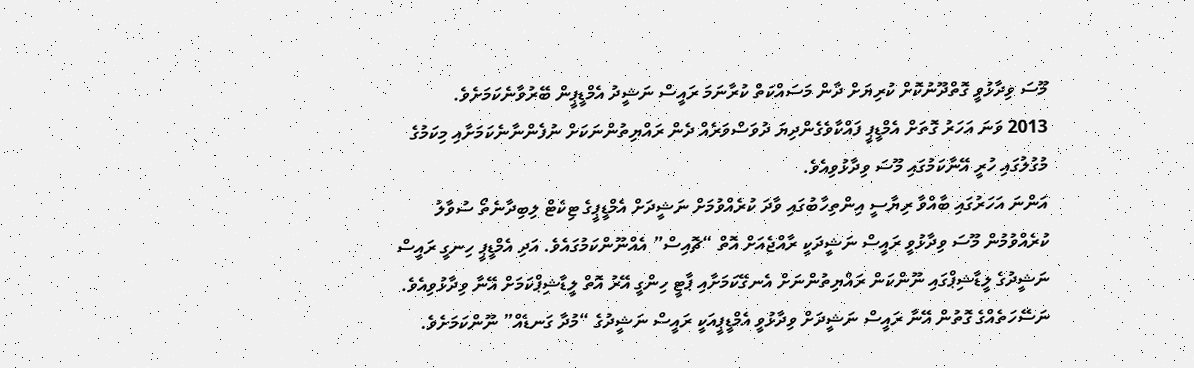މޫސަ ވިދާޅުވީ ގޮތްދޫނުކޮށް ކުރިޔަށް ދާން މަސައްކަތް ކުރާނަމަ ރައީސް ނަޝީދު އެމްޑީޕީން ބޭރުވާނެކަމަށެވެ.
2013 ވަނަ އަހަރު ގޮތަށް އެމްޑީޕީ ފައްކާވެގެންދިޔަ ދުވަސްވަރެއް ދެން ރައްޔިތުންނަކަށް ނުފެންނާނެކަމަށާއި މިކަމުގެ މުގުލުގައި ހުރީ އޭނާކަމުގައި މޫސަ ވިދާޅުވިއެވެ.
އަންނަ އަހަރުގައި ބާއްވާ ރިޔާސީ އިންތިހާބުގައި ވާދަ ކުރެއްވުމަށް ނަޝީދަށް އެމްޑީޕީގެ ޓިކެޓް ލިބިދާނެތޯ ސުވާލު ކުރެއްވުމުން މޫސަ ވިދާޅުވީ ރައީސް ނަޝީދަކީ ރާއްޖެއަށް އޮތް “ޗޮއިސް” އެއްނޫންކަމުގައެވެ. އަދި އެމްޑީޕީ ހިނގީ ރައީސް ނަޝީދުގެ ލީޑާޝިޕްގައި ނޫންކަން ރައްޔިތުންނަށް އެނގޭކަމަށާއި ޕާޓީ ހިންގީ އޭރު އޮތް ލީޑާޝިޕްކަމަށް އޭނާ ވިދާޅުވިއެވެ.
ނަސޭހަތެއްގެ ގޮތުން އޭނާ ރައީސް ނަޝީދަށް ވިދާޅުވީ އެމްޑީޕީއަކީ ރައީސް ނަޝީދުގެ “މުދާ ގަނޑެއް” ނޫންކަމަށެވެ.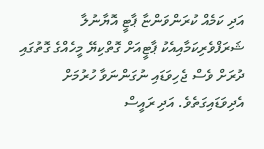އަދި ކަމެއް ކުރަންވަންޏާ ޕާޓީ އޮޔާނުލާ ޝަރަފްވެރިކަމާއިއެކު ޕާޓީއަށް ގޮތްކިޔޭ މީހެއްގެ ގޮތުގައި ދުރަށް ވެސް ޖެހިވަޑައި ނުގަންނަވާ ހުރުމަށް އެދިވަޑައިގަތެވެ. އަދި ރައީސް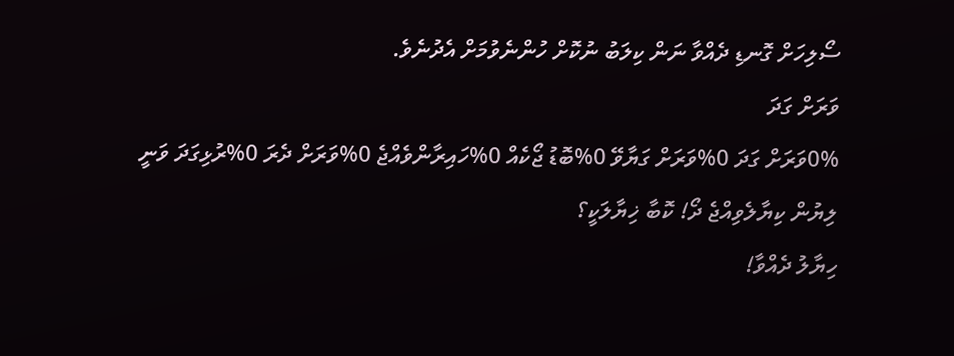ސޯލިހަށް ގޮނޑި ދެއްވާ ނަން ކިލަބު ނުކޮށް ހުންނެވުމަށް އެދުނެވެ.
ވަރަށް ގަދަ
0%ވަރަށް ގަދަ 0%ވަރަށް ގަޔާވޭ 0%ބޮޑު ޖޯކެއް 0%ހައިރާންވެއްޖެ 0%ވަރަށް ދެރަ 0%ރުޅިގަދަ ވަނީ
ލިޔުން ކިޔާލެވިއްޖެ ދޯ! ކޮބާ ޚިޔާލަކީ؟
ހިޔާލު ދެއްވާ!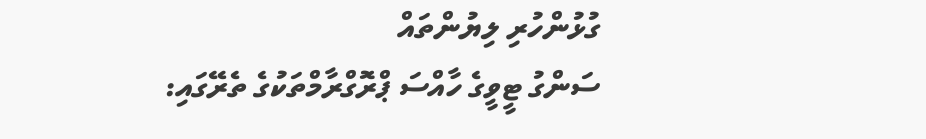ގުޅުންހުރި ލިޔުންތައް
ސަންގު ޓީވީގެ ހާއްސަ ޕްރޮގްރާމްތަކުގެ ތެރޭގައި: